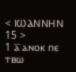< ⲒⲰⲀⲚⲚⲎⲚ 15 >
1 ⲁ̅ ⲁⲛⲟⲕ ⲡⲉ ⲧⲃⲱ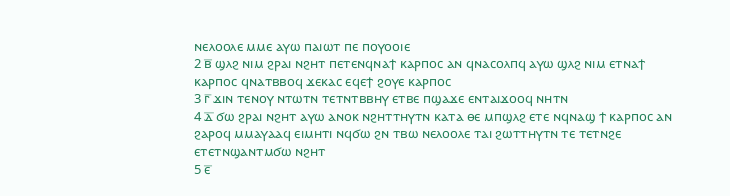ⲛⲉⲗⲟⲟⲗⲉ ⲙⲙⲉ ⲁⲩⲱ ⲡⲁⲓⲱⲧ ⲡⲉ ⲡⲟⲩⲟⲟⲓⲉ
2 ⲃ̅ ϣⲗϩ ⲛⲓⲙ ϩⲣⲁⲓ ⲛϩⲏⲧ ⲡⲉⲧⲉⲛϥⲛⲁϯ ⲕⲁⲣⲡⲟⲥ ⲁⲛ ϥⲛⲁⲥⲟⲗⲡϥ ⲁⲩⲱ ϣⲗϩ ⲛⲓⲙ ⲉⲧⲛⲁϯ ⲕⲁⲣⲡⲟⲥ ϥⲛⲁⲧⲃⲃⲟϥ ϫⲉⲕⲁⲥ ⲉϥⲉϯ ϩⲟⲩⲉ ⲕⲁⲣⲡⲟⲥ
3 ⲅ̅ ϫⲓⲛ ⲧⲉⲛⲟⲩ ⲛⲧⲱⲧⲛ ⲧⲉⲧⲛⲧⲃⲃⲏⲩ ⲉⲧⲃⲉ ⲡϣⲁϫⲉ ⲉⲛⲧⲁⲓϫⲟⲟϥ ⲛⲏⲧⲛ
4 ⲇ̅ ϭⲱ ϩⲣⲁⲓ ⲛϩⲏⲧ ⲁⲩⲱ ⲁⲛⲟⲕ ⲛϩⲏⲧⲧⲏⲩⲧⲛ ⲕⲁⲧⲁ ⲑⲉ ⲙⲡϣⲗϩ ⲉⲧⲉ ⲛϥⲛⲁϣ ϯ ⲕⲁⲣⲡⲟⲥ ⲁⲛ ϩⲁⲣⲟϥ ⲙⲙⲁⲩⲁⲁϥ ⲉⲓⲙⲏⲧⲓ ⲛϥϭⲱ ϩⲛ ⲧⲃⲱ ⲛⲉⲗⲟⲟⲗⲉ ⲧⲁⲓ ϩⲱⲧⲧⲏⲩⲧⲛ ⲧⲉ ⲧⲉⲧⲛϩⲉ ⲉⲧⲉⲧⲛϣⲁⲛⲧⲙϭⲱ ⲛϩⲏⲧ
5 ⲉ̅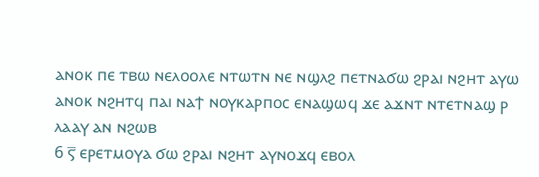ⲁⲛⲟⲕ ⲡⲉ ⲧⲃⲱ ⲛⲉⲗⲟⲟⲗⲉ ⲛⲧⲱⲧⲛ ⲛⲉ ⲛϣⲗϩ ⲡⲉⲧⲛⲁϭⲱ ϩⲣⲁⲓ ⲛϩⲏⲧ ⲁⲩⲱ ⲁⲛⲟⲕ ⲛϩⲏⲧϥ ⲡⲁⲓ ⲛⲁϯ ⲛⲟⲩⲕⲁⲣⲡⲟⲥ ⲉⲛⲁϣⲱϥ ϫⲉ ⲁϫⲛⲧ ⲛⲧⲉⲧⲛⲁϣ ⲣ ⲗⲁⲁⲩ ⲁⲛ ⲛϩⲱⲃ
6 ⲋ̅ ⲉⲣⲉⲧⲙⲟⲩⲁ ϭⲱ ϩⲣⲁⲓ ⲛϩⲏⲧ ⲁⲩⲛⲟϫϥ ⲉⲃⲟⲗ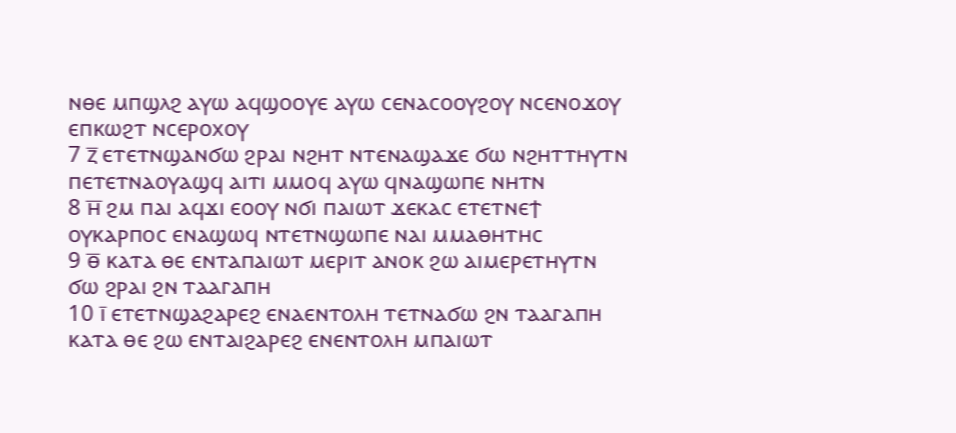ⲛⲑⲉ ⲙⲡϣⲗϩ ⲁⲩⲱ ⲁϥϣⲟⲟⲩⲉ ⲁⲩⲱ ⲥⲉⲛⲁⲥⲟⲟⲩϩⲟⲩ ⲛⲥⲉⲛⲟϫⲟⲩ ⲉⲡⲕⲱϩⲧ ⲛⲥⲉⲣⲟⲭⲟⲩ
7 ⲍ̅ ⲉⲧⲉⲧⲛϣⲁⲛϭⲱ ϩⲣⲁⲓ ⲛϩⲏⲧ ⲛⲧⲉⲛⲁϣⲁϫⲉ ϭⲱ ⲛϩⲏⲧⲧⲏⲩⲧⲛ ⲡⲉⲧⲉⲧⲛⲁⲟⲩⲁϣϥ ⲁⲓⲧⲓ ⲙⲙⲟϥ ⲁⲩⲱ ϥⲛⲁϣⲱⲡⲉ ⲛⲏⲧⲛ
8 ⲏ̅ ϩⲙ ⲡⲁⲓ ⲁϥϫⲓ ⲉⲟⲟⲩ ⲛϭⲓ ⲡⲁⲓⲱⲧ ϫⲉⲕⲁⲥ ⲉⲧⲉⲧⲛⲉϯ ⲟⲩⲕⲁⲣⲡⲟⲥ ⲉⲛⲁϣⲱϥ ⲛⲧⲉⲧⲛϣⲱⲡⲉ ⲛⲁⲓ ⲙⲙⲁⲑⲏⲧⲏⲥ
9 ⲑ̅ ⲕⲁⲧⲁ ⲑⲉ ⲉⲛⲧⲁⲡⲁⲓⲱⲧ ⲙⲉⲣⲓⲧ ⲁⲛⲟⲕ ϩⲱ ⲁⲓⲙⲉⲣⲉⲧⲏⲩⲧⲛ ϭⲱ ϩⲣⲁⲓ ϩⲛ ⲧⲁⲁⲅⲁⲡⲏ
10 ⲓ̅ ⲉⲧⲉⲧⲛϣⲁϩⲁⲣⲉϩ ⲉⲛⲁⲉⲛⲧⲟⲗⲏ ⲧⲉⲧⲛⲁϭⲱ ϩⲛ ⲧⲁⲁⲅⲁⲡⲏ ⲕⲁⲧⲁ ⲑⲉ ϩⲱ ⲉⲛⲧⲁⲓϩⲁⲣⲉϩ ⲉⲛⲉⲛⲧⲟⲗⲏ ⲙⲡⲁⲓⲱⲧ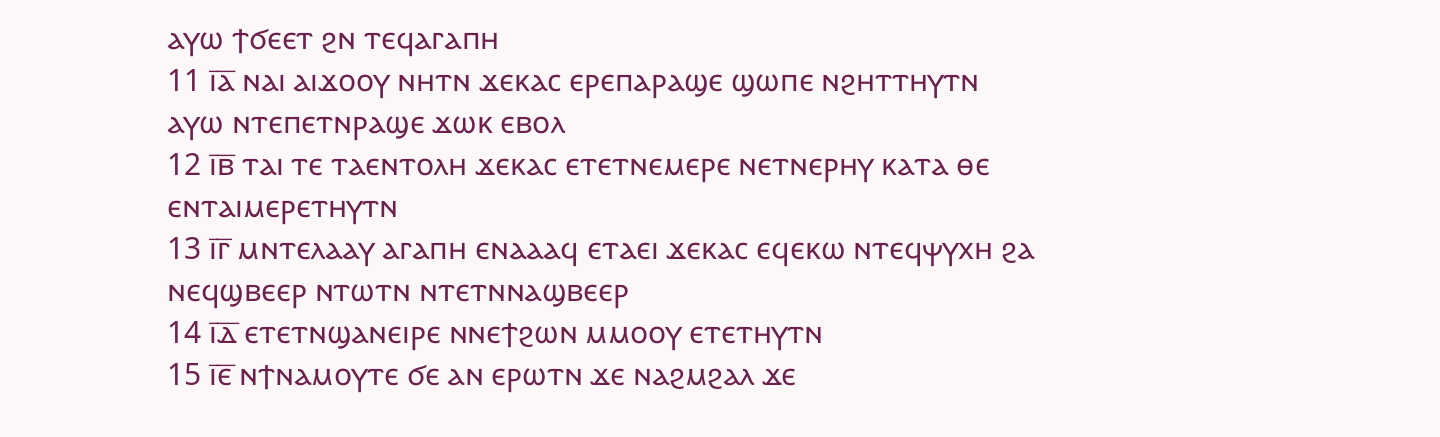ⲁⲩⲱ ϯϭⲉⲉⲧ ϩⲛ ⲧⲉϥⲁⲅⲁⲡⲏ
11 ⲓ̅ⲁ̅ ⲛⲁⲓ ⲁⲓϫⲟⲟⲩ ⲛⲏⲧⲛ ϫⲉⲕⲁⲥ ⲉⲣⲉⲡⲁⲣⲁϣⲉ ϣⲱⲡⲉ ⲛϩⲏⲧⲧⲏⲩⲧⲛ ⲁⲩⲱ ⲛⲧⲉⲡⲉⲧⲛⲣⲁϣⲉ ϫⲱⲕ ⲉⲃⲟⲗ
12 ⲓ̅ⲃ̅ ⲧⲁⲓ ⲧⲉ ⲧⲁⲉⲛⲧⲟⲗⲏ ϫⲉⲕⲁⲥ ⲉⲧⲉⲧⲛⲉⲙⲉⲣⲉ ⲛⲉⲧⲛⲉⲣⲏⲩ ⲕⲁⲧⲁ ⲑⲉ ⲉⲛⲧⲁⲓⲙⲉⲣⲉⲧⲏⲩⲧⲛ
13 ⲓ̅ⲅ̅ ⲙⲛⲧⲉⲗⲁⲁⲩ ⲁⲅⲁⲡⲏ ⲉⲛⲁⲁⲁϥ ⲉⲧⲁⲉⲓ ϫⲉⲕⲁⲥ ⲉϥⲉⲕⲱ ⲛⲧⲉϥⲯⲩⲭⲏ ϩⲁ ⲛⲉϥϣⲃⲉⲉⲣ ⲛⲧⲱⲧⲛ ⲛⲧⲉⲧⲛⲛⲁϣⲃⲉⲉⲣ
14 ⲓ̅ⲇ̅ ⲉⲧⲉⲧⲛϣⲁⲛⲉⲓⲣⲉ ⲛⲛⲉϯϩⲱⲛ ⲙⲙⲟⲟⲩ ⲉⲧⲉⲧⲏⲩⲧⲛ
15 ⲓ̅ⲉ̅ ⲛϯⲛⲁⲙⲟⲩⲧⲉ ϭⲉ ⲁⲛ ⲉⲣⲱⲧⲛ ϫⲉ ⲛⲁϩⲙϩⲁⲗ ϫⲉ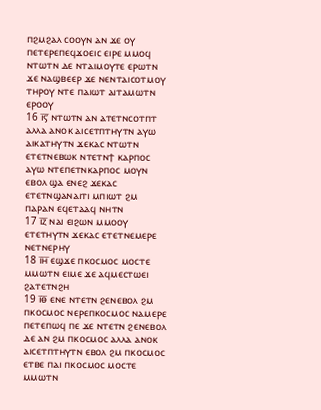ⲡϩⲙϩⲁⲗ ⲥⲟⲟⲩⲛ ⲁⲛ ϫⲉ ⲟⲩ ⲡⲉⲧⲉⲣⲉⲡⲉϥϫⲟⲉⲓⲥ ⲉⲓⲣⲉ ⲙⲙⲟϥ ⲛⲧⲱⲧⲛ ⲇⲉ ⲛⲧⲁⲓⲙⲟⲩⲧⲉ ⲉⲣⲱⲧⲛ ϫⲉ ⲛⲁϣⲃⲉⲉⲣ ϫⲉ ⲛⲉⲛⲧⲁⲓⲥⲟⲧⲙⲟⲩ ⲧⲏⲣⲟⲩ ⲛⲧⲉ ⲡⲁⲓⲱⲧ ⲁⲓⲧⲁⲙⲱⲧⲛ ⲉⲣⲟⲟⲩ
16 ⲓ̅ⲋ̅ ⲛⲧⲱⲧⲛ ⲁⲛ ⲁⲧⲉⲧⲛⲥⲟⲧⲡⲧ ⲁⲗⲗⲁ ⲁⲛⲟⲕ ⲁⲓⲥⲉⲧⲡⲧⲏⲩⲧⲛ ⲁⲩⲱ ⲁⲓⲕⲁⲧⲏⲩⲧⲛ ϫⲉⲕⲁⲥ ⲛⲧⲱⲧⲛ ⲉⲧⲉⲧⲛⲉⲃⲱⲕ ⲛⲧⲉⲧⲛϯ ⲕⲁⲣⲡⲟⲥ ⲁⲩⲱ ⲛⲧⲉⲡⲉⲧⲛⲕⲁⲣⲡⲟⲥ ⲙⲟⲩⲛ ⲉⲃⲟⲗ ϣⲁ ⲉⲛⲉϩ ϫⲉⲕⲁⲥ ⲉⲧⲉⲧⲛϣⲁⲛⲁⲓⲧⲓ ⲙⲡⲓⲱⲧ ϩⲙ ⲡⲁⲣⲁⲛ ⲉϥⲉⲧⲁⲁϥ ⲛⲏⲧⲛ
17 ⲓ̅ⲍ̅ ⲛⲁⲓ ⲉⲓϩⲱⲛ ⲙⲙⲟⲟⲩ ⲉⲧⲉⲧⲏⲩⲧⲛ ϫⲉⲕⲁⲥ ⲉⲧⲉⲧⲛⲉⲙⲉⲣⲉ ⲛⲉⲧⲛⲉⲣⲏⲩ
18 ⲓ̅ⲏ̅ ⲉϣϫⲉ ⲡⲕⲟⲥⲙⲟⲥ ⲙⲟⲥⲧⲉ ⲙⲙⲱⲧⲛ ⲉⲓⲙⲉ ϫⲉ ⲁϥⲙⲉⲥⲧⲱⲉⲓ ϩⲁⲧⲉⲧⲛϩⲏ
19 ⲓ̅ⲑ̅ ⲉⲛⲉ ⲛⲧⲉⲧⲛ ϩⲉⲛⲉⲃⲟⲗ ϩⲙ ⲡⲕⲟⲥⲙⲟⲥ ⲛⲉⲣⲉⲡⲕⲟⲥⲙⲟⲥ ⲛⲁⲙⲉⲣⲉ ⲡⲉⲧⲉⲡⲱϥ ⲡⲉ ϫⲉ ⲛⲧⲉⲧⲛ ϩⲉⲛⲉⲃⲟⲗ ⲇⲉ ⲁⲛ ϩⲙ ⲡⲕⲟⲥⲙⲟⲥ ⲁⲗⲗⲁ ⲁⲛⲟⲕ ⲁⲓⲥⲉⲧⲡⲧⲏⲩⲧⲛ ⲉⲃⲟⲗ ϩⲙ ⲡⲕⲟⲥⲙⲟⲥ ⲉⲧⲃⲉ ⲡⲁⲓ ⲡⲕⲟⲥⲙⲟⲥ ⲙⲟⲥⲧⲉ ⲙⲙⲱⲧⲛ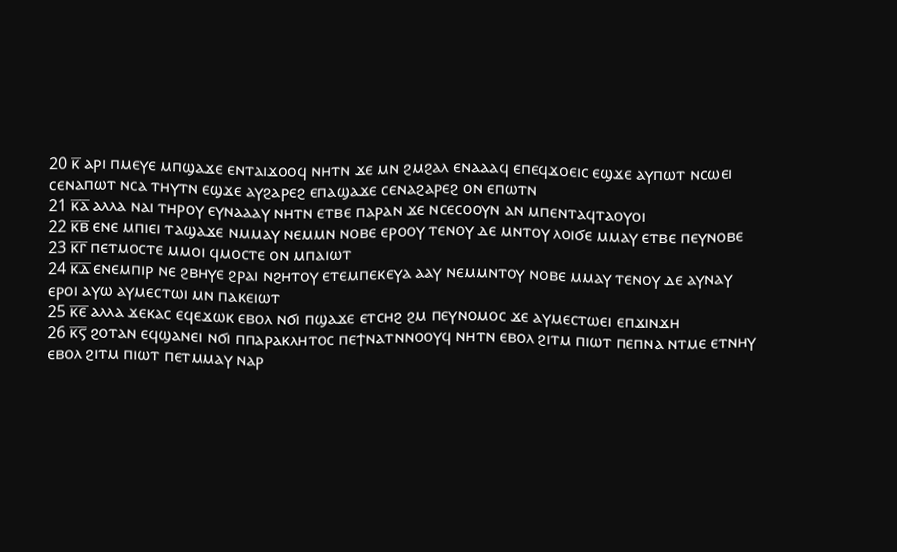20 ⲕ̅ ⲁⲣⲓ ⲡⲙⲉⲩⲉ ⲙⲡϣⲁϫⲉ ⲉⲛⲧⲁⲓϫⲟⲟϥ ⲛⲏⲧⲛ ϫⲉ ⲙⲛ ϩⲙϩⲁⲗ ⲉⲛⲁⲁⲁϥ ⲉⲡⲉϥϫⲟⲉⲓⲥ ⲉϣϫⲉ ⲁⲩⲡⲱⲧ ⲛⲥⲱⲉⲓ ⲥⲉⲛⲁⲡⲱⲧ ⲛⲥⲁ ⲧⲏⲩⲧⲛ ⲉϣϫⲉ ⲁⲩϩⲁⲣⲉϩ ⲉⲡⲁϣⲁϫⲉ ⲥⲉⲛⲁϩⲁⲣⲉϩ ⲟⲛ ⲉⲡⲱⲧⲛ
21 ⲕ̅ⲁ̅ ⲁⲗⲗⲁ ⲛⲁⲓ ⲧⲏⲣⲟⲩ ⲉⲩⲛⲁⲁⲁⲩ ⲛⲏⲧⲛ ⲉⲧⲃⲉ ⲡⲁⲣⲁⲛ ϫⲉ ⲛⲥⲉⲥⲟⲟⲩⲛ ⲁⲛ ⲙⲡⲉⲛⲧⲁϥⲧⲁⲟⲩⲟⲓ
22 ⲕ̅ⲃ̅ ⲉⲛⲉ ⲙⲡⲓⲉⲓ ⲧⲁϣⲁϫⲉ ⲛⲙⲙⲁⲩ ⲛⲉⲙⲙⲛ ⲛⲟⲃⲉ ⲉⲣⲟⲟⲩ ⲧⲉⲛⲟⲩ ⲇⲉ ⲙⲛⲧⲟⲩ ⲗⲟⲓϭⲉ ⲙⲙⲁⲩ ⲉⲧⲃⲉ ⲡⲉⲩⲛⲟⲃⲉ
23 ⲕ̅ⲅ̅ ⲡⲉⲧⲙⲟⲥⲧⲉ ⲙⲙⲟⲓ ϥⲙⲟⲥⲧⲉ ⲟⲛ ⲙⲡⲁⲓⲱⲧ
24 ⲕ̅ⲇ̅ ⲉⲛⲉⲙⲡⲓⲣ ⲛⲉ ϩⲃⲏⲩⲉ ϩⲣⲁⲓ ⲛϩⲏⲧⲟⲩ ⲉⲧⲉⲙⲡⲉⲕⲉⲩⲁ ⲁⲁⲩ ⲛⲉⲙⲙⲛⲧⲟⲩ ⲛⲟⲃⲉ ⲙⲙⲁⲩ ⲧⲉⲛⲟⲩ ⲇⲉ ⲁⲩⲛⲁⲩ ⲉⲣⲟⲓ ⲁⲩⲱ ⲁⲩⲙⲉⲥⲧⲱⲓ ⲙⲛ ⲡⲁⲕⲉⲓⲱⲧ
25 ⲕ̅ⲉ̅ ⲁⲗⲗⲁ ϫⲉⲕⲁⲥ ⲉϥⲉϫⲱⲕ ⲉⲃⲟⲗ ⲛϭⲓ ⲡϣⲁϫⲉ ⲉⲧⲥⲏϩ ϩⲙ ⲡⲉⲩⲛⲟⲙⲟⲥ ϫⲉ ⲁⲩⲙⲉⲥⲧⲱⲉⲓ ⲉⲡϫⲓⲛϫⲏ
26 ⲕ̅ⲋ̅ ϩⲟⲧⲁⲛ ⲉϥϣⲁⲛⲉⲓ ⲛϭⲓ ⲡⲡⲁⲣⲁⲕⲗⲏⲧⲟⲥ ⲡⲉϯⲛⲁⲧⲛⲛⲟⲟⲩϥ ⲛⲏⲧⲛ ⲉⲃⲟⲗ ϩⲓⲧⲙ ⲡⲓⲱⲧ ⲡⲉⲡⲛⲁ ⲛⲧⲙⲉ ⲉⲧⲛⲏⲩ ⲉⲃⲟⲗ ϩⲓⲧⲙ ⲡⲓⲱⲧ ⲡⲉⲧⲙⲙⲁⲩ ⲛⲁⲣ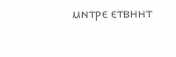ⲙⲛⲧⲣⲉ ⲉⲧⲃⲏⲏⲧ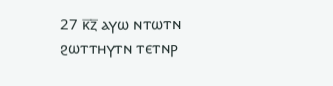27 ⲕ̅ⲍ̅ ⲁⲩⲱ ⲛⲧⲱⲧⲛ ϩⲱⲧⲧⲏⲩⲧⲛ ⲧⲉⲧⲛⲣ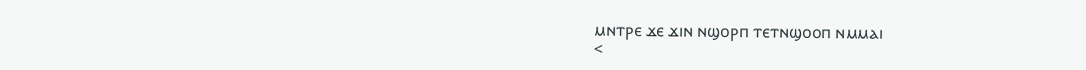ⲙⲛⲧⲣⲉ ϫⲉ ϫⲓⲛ ⲛϣⲟⲣⲡ ⲧⲉⲧⲛϣⲟⲟⲡ ⲛⲙⲙⲁⲓ
<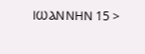ⲒⲰⲀⲚⲚⲎⲚ 15 >